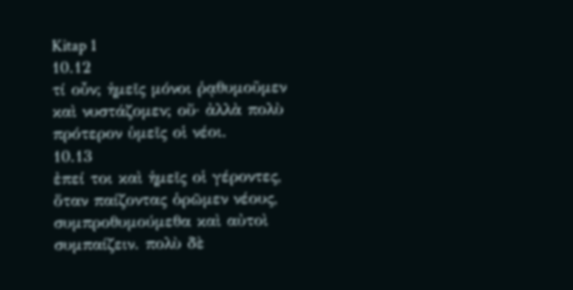Kitap 1
10.12
τί οὖν; ἡμεῖς μόνοι ῥᾳθυμοῦμεν καὶ νυστάζομεν; οὔ· ἀλλὰ πολὺ πρότερον ὑμεῖς οἱ νέοι.
10.13
ἐπεί τοι καὶ ἡμεῖς οἱ γέροντες, ὅταν παίζοντας ὁρῶμεν νέους, συμπροθυμούμεθα καὶ αὐτοὶ συμπαίζειν. πολὺ δὲ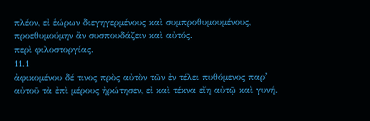πλέον, εἰ ἑώρων διεγηγερμένους καὶ συμπροθυμουμένους, προεθυμούμην ἂν συσπουδάζειν καὶ αὐτός.
περὶ φιλοστοργίας.
11.1
ἀφικομένου δέ τινος πρὸς αὐτὸν τῶν ἐν τέλει πυθόμενος παρʼ αὐτοῦ τὰ ἐπὶ μέρους ἠρώτησεν, εἰ καὶ τέκνα εἴη αὐτῷ καὶ γυνή.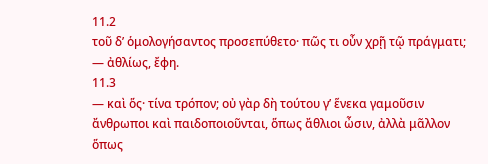11.2
τοῦ δʼ ὁμολογήσαντος προσεπύθετο· πῶς τι οὖν χρῇ τῷ πράγματι; — ἀθλίως, ἔφη.
11.3
— καὶ ὅς· τίνα τρόπον; οὐ γὰρ δὴ τούτου γʼ ἕνεκα γαμοῦσιν ἄνθρωποι καὶ παιδοποιοῦνται, ὅπως ἄθλιοι ὦσιν, ἀλλὰ μᾶλλον ὅπως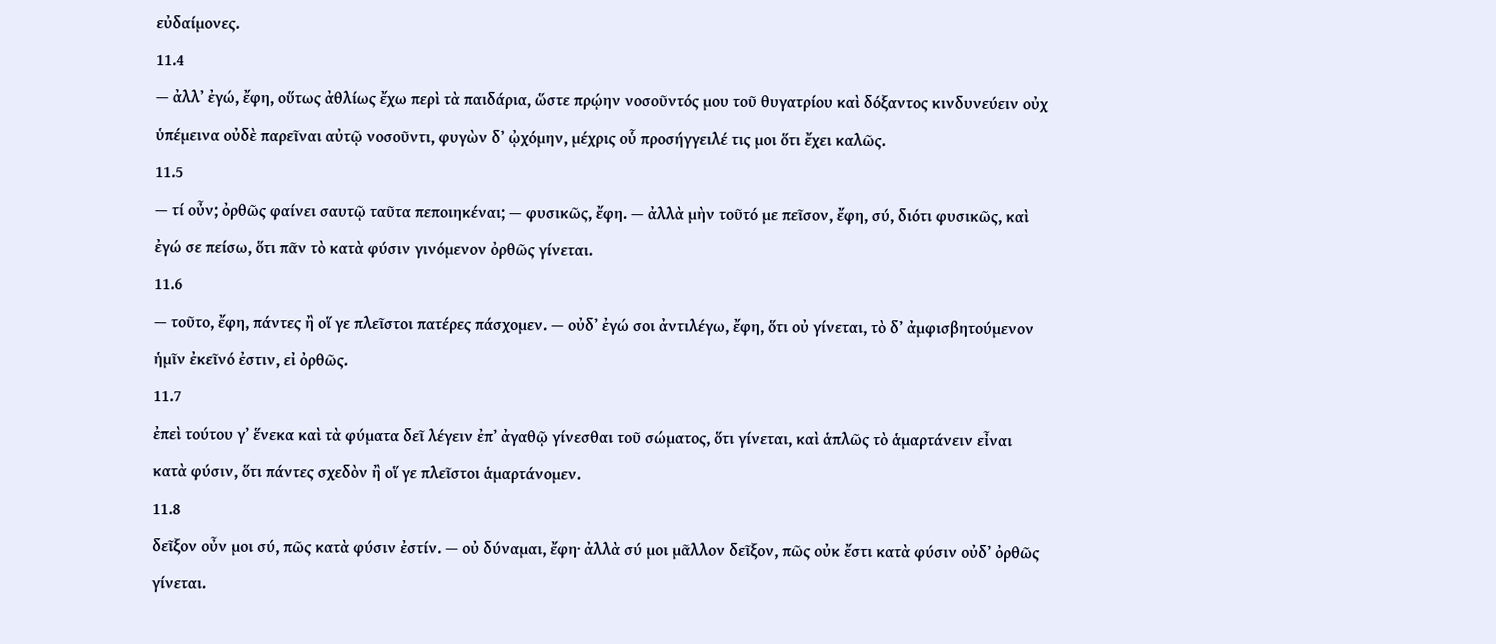εὐδαίμονες.
11.4
— ἀλλʼ ἐγώ, ἔφη, οὕτως ἀθλίως ἔχω περὶ τὰ παιδάρια, ὥστε πρῴην νοσοῦντός μου τοῦ θυγατρίου καὶ δόξαντος κινδυνεύειν οὐχ ὑπέμεινα οὐδὲ παρεῖναι αὐτῷ νοσοῦντι, φυγὼν δʼ ᾠχόμην, μέχρις οὗ προσήγγειλέ τις μοι ὅτι ἔχει καλῶς.
11.5
— τί οὖν; ὀρθῶς φαίνει σαυτῷ ταῦτα πεποιηκέναι; — φυσικῶς, ἔφη. — ἀλλὰ μὴν τοῦτό με πεῖσον, ἔφη, σύ, διότι φυσικῶς, καὶ ἐγώ σε πείσω, ὅτι πᾶν τὸ κατὰ φύσιν γινόμενον ὀρθῶς γίνεται.
11.6
— τοῦτο, ἔφη, πάντες ἢ οἵ γε πλεῖστοι πατέρες πάσχομεν. — οὐδʼ ἐγώ σοι ἀντιλέγω, ἔφη, ὅτι οὐ γίνεται, τὸ δʼ ἀμφισβητούμενον ἡμῖν ἐκεῖνό ἐστιν, εἰ ὀρθῶς.
11.7
ἐπεὶ τούτου γʼ ἕνεκα καὶ τὰ φύματα δεῖ λέγειν ἐπʼ ἀγαθῷ γίνεσθαι τοῦ σώματος, ὅτι γίνεται, καὶ ἁπλῶς τὸ ἁμαρτάνειν εἶναι κατὰ φύσιν, ὅτι πάντες σχεδὸν ἢ οἵ γε πλεῖστοι ἁμαρτάνομεν.
11.8
δεῖξον οὖν μοι σύ, πῶς κατὰ φύσιν ἐστίν. — οὐ δύναμαι, ἔφη· ἀλλὰ σύ μοι μᾶλλον δεῖξον, πῶς οὐκ ἔστι κατὰ φύσιν οὐδʼ ὀρθῶς γίνεται.